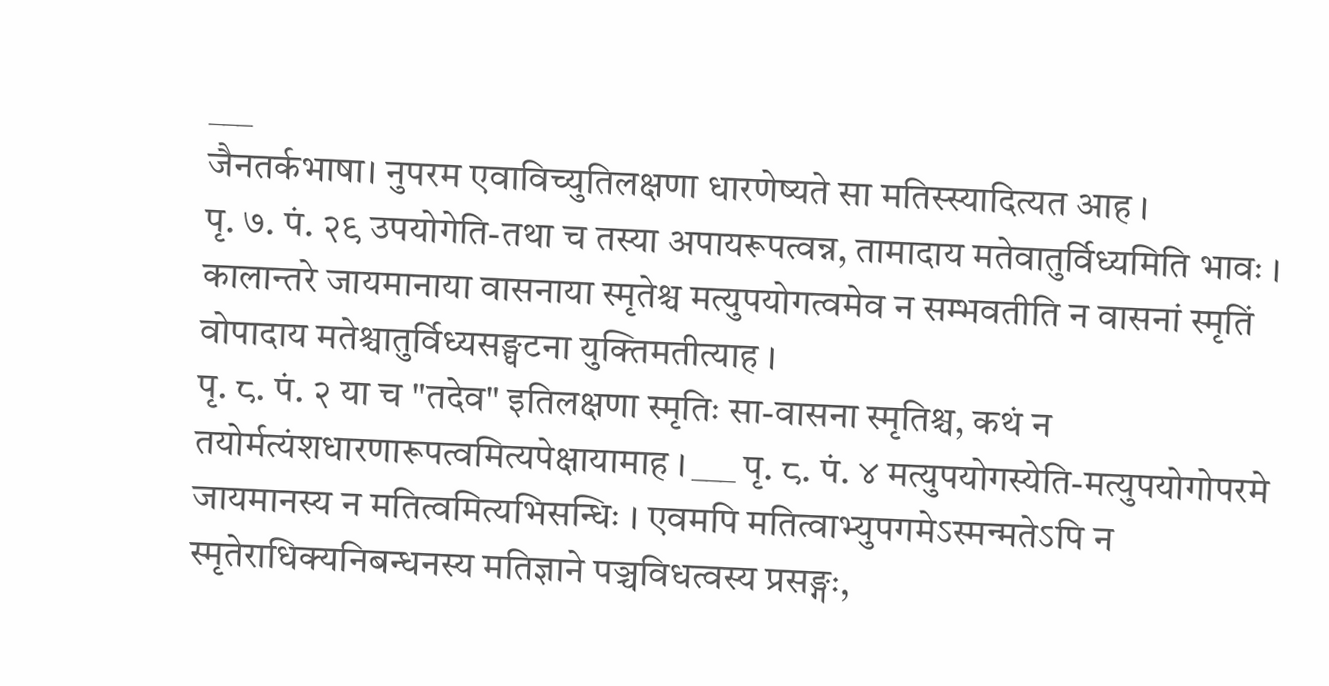___
जैनतर्कभाषा। नुपरम एवाविच्युतिलक्षणा धारणेष्यते सा मतिस्स्यादित्यत आह ।
पृ. ७. पं. २९ उपयोगेति-तथा च तस्या अपायरूपत्वन्न, तामादाय मतेवातुर्विध्यमिति भावः । कालान्तरे जायमानाया वासनाया स्मृतेश्च मत्युपयोगत्वमेव न सम्भवतीति न वासनां स्मृतिं वोपादाय मतेश्चातुर्विध्यसङ्घटना युक्तिमतीत्याह ।
पृ. ८. पं. २ या च "तदेव" इतिलक्षणा स्मृतिः सा-वासना स्मृतिश्च, कथं न तयोर्मत्यंशधारणारूपत्वमित्यपेक्षायामाह । ___ पृ. ८. पं. ४ मत्युपयोगस्येति-मत्युपयोगोपरमे जायमानस्य न मतित्वमित्यभिसन्धिः । एवमपि मतित्वाभ्युपगमेऽस्मन्मतेऽपि न स्मृतेराधिक्यनिबन्धनस्य मतिज्ञाने पञ्चविधत्वस्य प्रसङ्गः,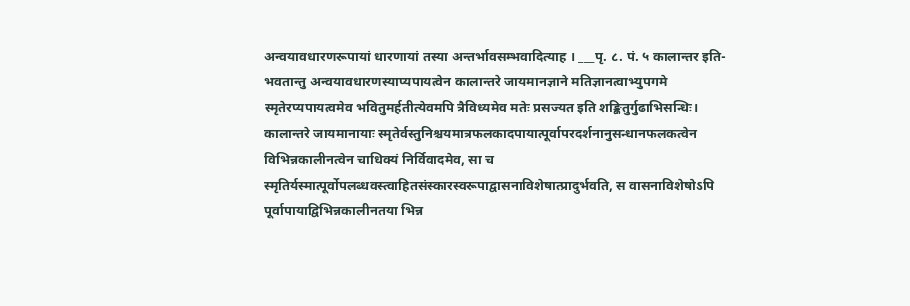अन्वयावधारणरूपायां धारणायां तस्या अन्तर्भावसम्भवादित्याह । ___पृ. ८. पं. ५ कालान्तर इति-भवतान्तु अन्वयावधारणस्याप्यपायत्वेन कालान्तरे जायमानज्ञाने मतिज्ञानत्वाभ्युपगमे स्मृतेरप्यपायत्वमेव भवितुमर्हतीत्येवमपि त्रैविध्यमेव मतेः प्रसज्यत इति शङ्कितुर्गुढाभिसन्धिः। कालान्तरे जायमानायाः स्मृतेर्वस्तुनिश्चयमात्रफलकादपायात्पूर्वापरदर्शनानुसन्धानफलकत्वेन विभिन्नकालीनत्वेन चाधिक्यं निर्विवादमेव, सा च स्मृतिर्यस्मात्पूर्वोपलब्धवस्त्वाहितसंस्कारस्वरूपाद्वासनाविशेषात्प्रादुर्भवति, स वासनाविशेषोऽपि पूर्वापायाद्विभिन्नकालीनतया भिन्न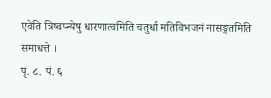एवेति त्रिष्वप्न्येषु धारणात्वमिति चतुर्धा मतिविभजनं नासङ्गतमिति समाधत्ते ।
पृ. ८. पं. ६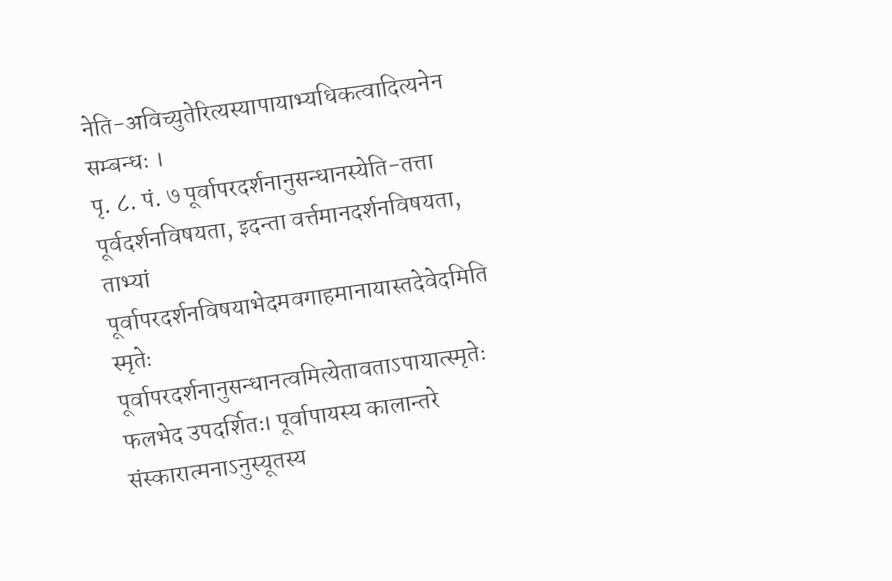नेति-अविच्युतेरित्यस्यापायाभ्यधिकत्वादित्यनेन सम्बन्धः ।
पृ. ८. पं. ७ पूर्वापरदर्शनानुसन्धानस्येति-तत्ता पूर्वदर्शनविषयता, इदन्ता वर्त्तमानदर्शनविषयता, ताभ्यां पूर्वापरदर्शनविषयाभेदमवगाहमानायास्तदेवेदमिति स्मृतेः पूर्वापरदर्शनानुसन्धानत्वमित्येतावताऽपायात्स्मृतेः फलभेद उपदर्शितः। पूर्वापायस्य कालान्तरे संस्कारात्मनाऽनुस्यूतस्य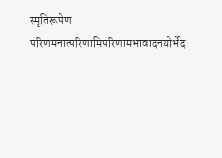स्मृतिरूपेण परिणमनात्परिणामिपरिणामभावादनयोर्भेद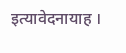इत्यावेदनायाह ।